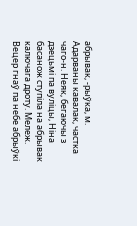абрывак, -рыўка, м. Адарваны кавалак, частка чаго-н. Неяк, бегаючы з дзецьмі па вуліцы, Ніна басанож ступіла на абрывак калючага дроту. Мележ. Вецер гнаў па небе абрыўкі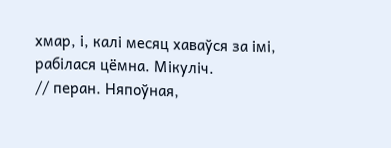хмар, і, калі месяц хаваўся за імі, рабілася цёмна. Мікуліч.
// перан. Няпоўная,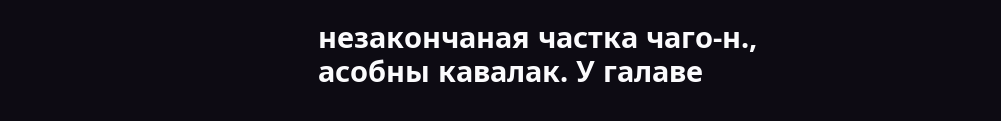незакончаная частка чаго-н., асобны кавалак. У галаве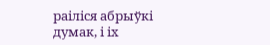раіліся абрыўкі думак, і іх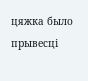цяжка было прывесці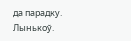да парадку. Лынькоў.